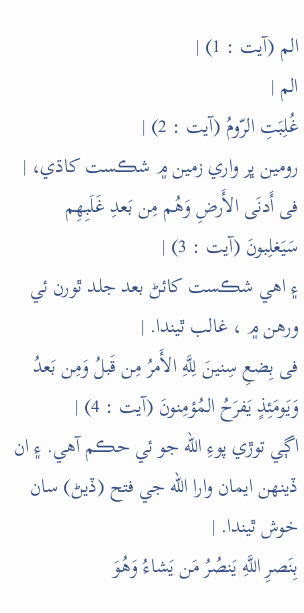الم (آيت : 1) |
الم |
غُلِبَتِ الرّومُ (آيت : 2) |
رومين ڀر واري زمين ۾ شڪست کاڌي، |
فى أَدنَى الأَرضِ وَهُم مِن بَعدِ غَلَبِهِم سَيَغلِبونَ (آيت : 3) |
۽ اهي شڪست کائڻ بعد جلد ٿورن ئي ورهن ۾ ، غالب ٿيندا. |
فى بِضعِ سِنينَ لِلَّهِ الأَمرُ مِن قَبلُ وَمِن بَعدُ وَيَومَئِذٍ يَفرَحُ المُؤمِنونَ (آيت : 4) |
اڳي توڙي پوءِ الله جو ئي حڪم آهي. ۽ ان ڏينهن ايمان وارا الله جي فتح (ڏيڻ) سان خوش ٿيندا. |
بِنَصرِ اللَّهِ يَنصُرُ مَن يَشاءُ وَهُوَ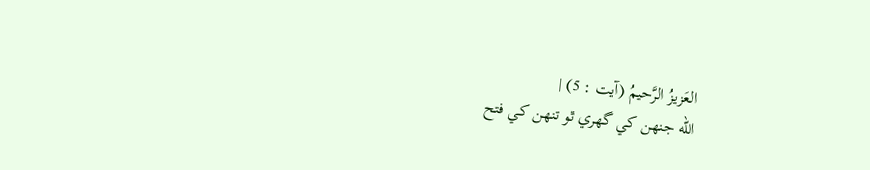العَزيزُ الرَّحيمُ (آيت : 5) |
الله جنهن کي گهري ٿو تنهن کي فتح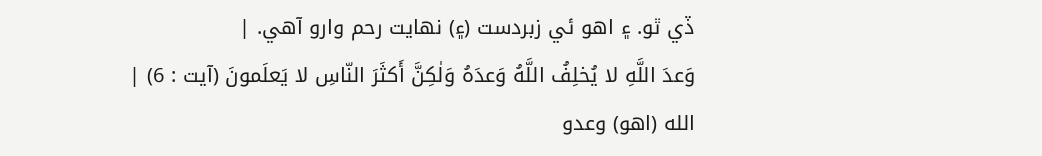ڏي ٿو. ۽ اهو ئي زبردست (۽) نهايت رحم وارو آهي. |
وَعدَ اللَّهِ لا يُخلِفُ اللَّهُ وَعدَهُ وَلٰكِنَّ أَكثَرَ النّاسِ لا يَعلَمونَ (آيت : 6) |
الله (اهو) وعدو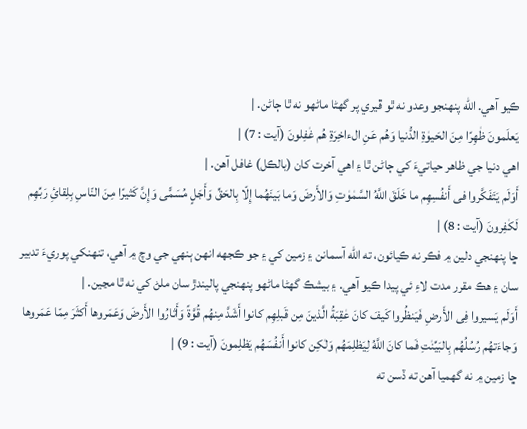ڪيو آهي. الله پنهنجو وعدو نه ٿو ڦيري پر گهڻا ماڻهو نه ٿا ڄاڻن. |
يَعلَمونَ ظٰهِرًا مِنَ الحَيوٰةِ الدُّنيا وَهُم عَنِ الءاخِرَةِ هُم غٰفِلونَ (آيت : 7) |
اهي دنيا جي ظاهر حياتيءَ کي ڄاڻن ٿا ۽ اهي آخرت کان (بالڪل) غافل آهن. |
أَوَلَم يَتَفَكَّروا فى أَنفُسِهِم ما خَلَقَ اللَّهُ السَّمٰوٰتِ وَالأَرضَ وَما بَينَهُما إِلّا بِالحَقِّ وَأَجَلٍ مُسَمًّى وَإِنَّ كَثيرًا مِنَ النّاسِ بِلِقائِ رَبِّهِم لَكٰفِرونَ (آيت : 8) |
ڇا پنهنجي دلين ۾ فڪر نه ڪيائون، ته الله آسمانن ۽ زمين کي ۽ جو ڪجهه انهن ٻنهي جي وچ ۾ آهي، تنهنکي پوريءَ تدبير سان ۽ هڪ مقرر مدت لاءِ ئي پيدا ڪيو آهي. ۽ بيشڪ گهڻا ماڻهو پنهنجي پاليندڙ سان ملڻ کي نه ٿا مڃين. |
أَوَلَم يَسيروا فِى الأَرضِ فَيَنظُروا كَيفَ كانَ عٰقِبَةُ الَّذينَ مِن قَبلِهِم كانوا أَشَدَّ مِنهُم قُوَّةً وَأَثارُوا الأَرضَ وَعَمَروها أَكثَرَ مِمّا عَمَروها وَجاءَتهُم رُسُلُهُم بِالبَيِّنٰتِ فَما كانَ اللَّهُ لِيَظلِمَهُم وَلٰكِن كانوا أَنفُسَهُم يَظلِمونَ (آيت : 9) |
ڇا زمين ۾ نه گهميا آهن ته ڏسن ته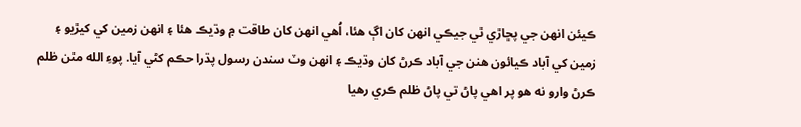ڪيئن انهن جي پڇاڙي ٿي جيڪي انهن کان اڳ هئا، اُهي انهن کان طاقت ۾ وڌيڪ هئا ۽ انهن زمين کي کيڙيو ۽ زمين کي آباد ڪيائون هنن جي آباد ڪرڻ کان وڌيڪ ۽ انهن وٽ سندن رسول پڌرا حڪم کڻي آيا. پوءِ الله مٿن ظلم ڪرڻ وارو نه هو پر اهي پاڻ تي پاڻ ظلم ڪري رهيا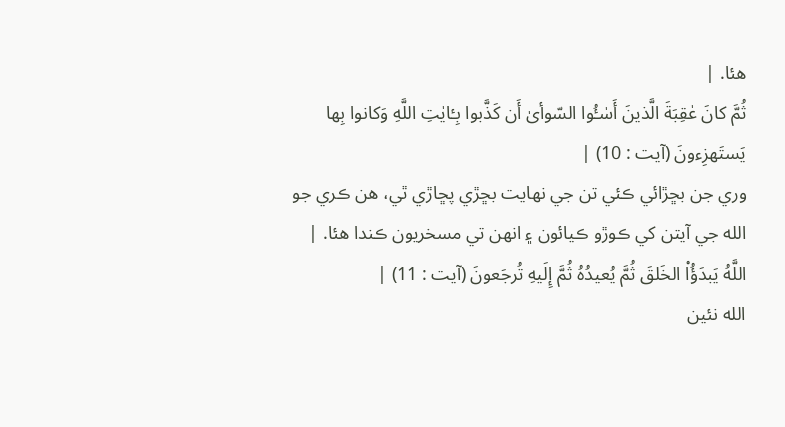هئا. |
ثُمَّ كانَ عٰقِبَةَ الَّذينَ أَسٰـُٔوا السّوأىٰ أَن كَذَّبوا بِـٔايٰتِ اللَّهِ وَكانوا بِها يَستَهزِءونَ (آيت : 10) |
وري جن بڇڙائي ڪئي تن جي نهايت بڇڙي پڇاڙي ٿي، هن ڪري جو الله جي آيتن کي ڪوڙو ڪيائون ۽ انهن تي مسخريون ڪندا هئا. |
اللَّهُ يَبدَؤُا۟ الخَلقَ ثُمَّ يُعيدُهُ ثُمَّ إِلَيهِ تُرجَعونَ (آيت : 11) |
الله نئين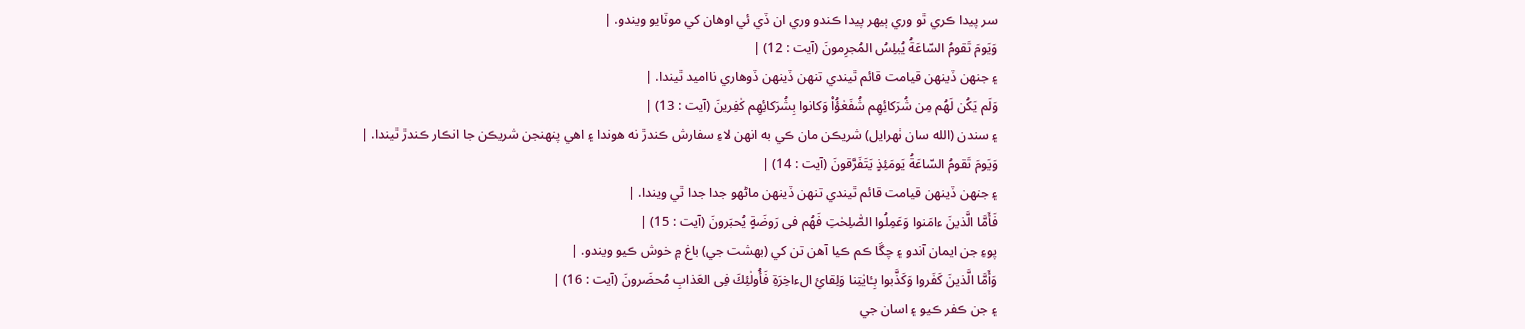سر پيدا ڪري ٿو وري ٻيهر پيدا ڪندو وري ان ڏي ئي اوهان کي موٽايو ويندو. |
وَيَومَ تَقومُ السّاعَةُ يُبلِسُ المُجرِمونَ (آيت : 12) |
۽ جنهن ڏينهن قيامت قائم ٿيندي تنهن ڏينهن ڏوهاري نااميد ٿيندا. |
وَلَم يَكُن لَهُم مِن شُرَكائِهِم شُفَعٰؤُا۟ وَكانوا بِشُرَكائِهِم كٰفِرينَ (آيت : 13) |
۽ سندن (الله سان ٺهرايل) شريڪن مان ڪي به انهن لاءِ سفارش ڪندڙ نه هوندا ۽ اهي پنهنجن شريڪن جا انڪار ڪندڙ ٿيندا. |
وَيَومَ تَقومُ السّاعَةُ يَومَئِذٍ يَتَفَرَّقونَ (آيت : 14) |
۽ جنهن ڏينهن قيامت قائم ٿيندي تنهن ڏينهن ماڻهو جدا جدا ٿي ويندا. |
فَأَمَّا الَّذينَ ءامَنوا وَعَمِلُوا الصّٰلِحٰتِ فَهُم فى رَوضَةٍ يُحبَرونَ (آيت : 15) |
پوءِ جن ايمان آندو ۽ چڱا ڪم ڪيا آهن تن کي (بهشت جي) باغ ۾ خوش ڪيو ويندو. |
وَأَمَّا الَّذينَ كَفَروا وَكَذَّبوا بِـٔايٰتِنا وَلِقائِ الءاخِرَةِ فَأُولٰئِكَ فِى العَذابِ مُحضَرونَ (آيت : 16) |
۽ جن ڪفر ڪيو ۽ اسان جي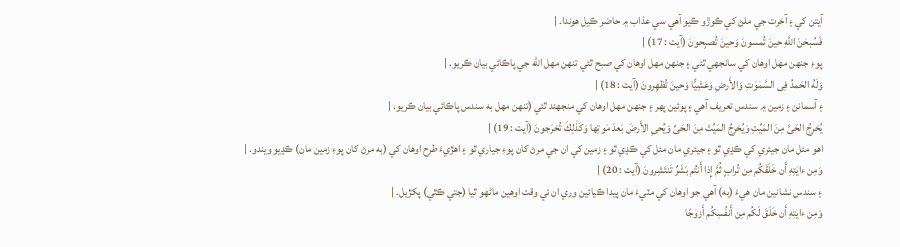آيتن کي ۽ آخرت جي ملڻ کي ڪوڙو ڪيو آهي سي عذاب ۾ حاضر ڪيل هوندا. |
فَسُبحٰنَ اللَّهِ حينَ تُمسونَ وَحينَ تُصبِحونَ (آيت : 17) |
پوءِ جنهن مهل اوهان کي سانجهي ٿئي ۽ جنهن مهل اوهان کي صبح ٿئي تنهن مهل الله جي پاڪائي بيان ڪريو. |
وَلَهُ الحَمدُ فِى السَّمٰوٰتِ وَالأَرضِ وَعَشِيًّا وَحينَ تُظهِرونَ (آيت : 18) |
۽ آسمانن ۽ زمين ۾ سندس تعريف آهي ۽ پوئين پهر ۽ جنهن مهل اوهان کي منجهند ٿئي (تنهن مهل به سندس پاڪائي بيان ڪريو. |
يُخرِجُ الحَىَّ مِنَ المَيِّتِ وَيُخرِجُ المَيِّتَ مِنَ الحَىِّ وَيُحىِ الأَرضَ بَعدَ مَوتِها وَكَذٰلِكَ تُخرَجونَ (آيت : 19) |
اهو مئل مان جيئري کي ڪڍي ٿو ۽ جيئري مان مئل کي ڪڍي ٿو ۽ زمين کي ان جي مرڻ کان پوءِ جياري ٿو ۽ اهڙيءَ طرح اوهان کي (به مرڻ کان پوءِ زمين مان) ڪڍيو ويندو. |
وَمِن ءايٰتِهِ أَن خَلَقَكُم مِن تُرابٍ ثُمَّ إِذا أَنتُم بَشَرٌ تَنتَشِرونَ (آيت : 20) |
۽ سندس نشانين مان هيءَ (به) آهي جو اوهان کي مٽيءَ مان پيدا ڪيائين وري ان ئي وقت اوهين ماڻهو ٿيا (جتي ڪٿي) پکڙيل. |
وَمِن ءايٰتِهِ أَن خَلَقَ لَكُم مِن أَنفُسِكُم أَزوٰجًا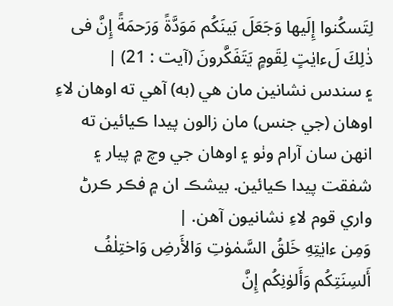لِتَسكُنوا إِلَيها وَجَعَلَ بَينَكُم مَوَدَّةً وَرَحمَةً إِنَّ فى ذٰلِكَ لَءايٰتٍ لِقَومٍ يَتَفَكَّرونَ (آيت : 21) |
۽ سندس نشانين مان هي (به) آهي ته اوهان لاءِ اوهان (جي جنس) مان زالون پيدا ڪيائين ته انهن سان آرام وٺو ۽ اوهان جي وچ ۾ پيار ۽ شفقت پيدا ڪيائين. بيشڪ ان ۾ فڪر ڪرڻ واري قوم لاءِ نشانيون آهن. |
وَمِن ءايٰتِهِ خَلقُ السَّمٰوٰتِ وَالأَرضِ وَاختِلٰفُ أَلسِنَتِكُم وَأَلوٰنِكُم إِنَّ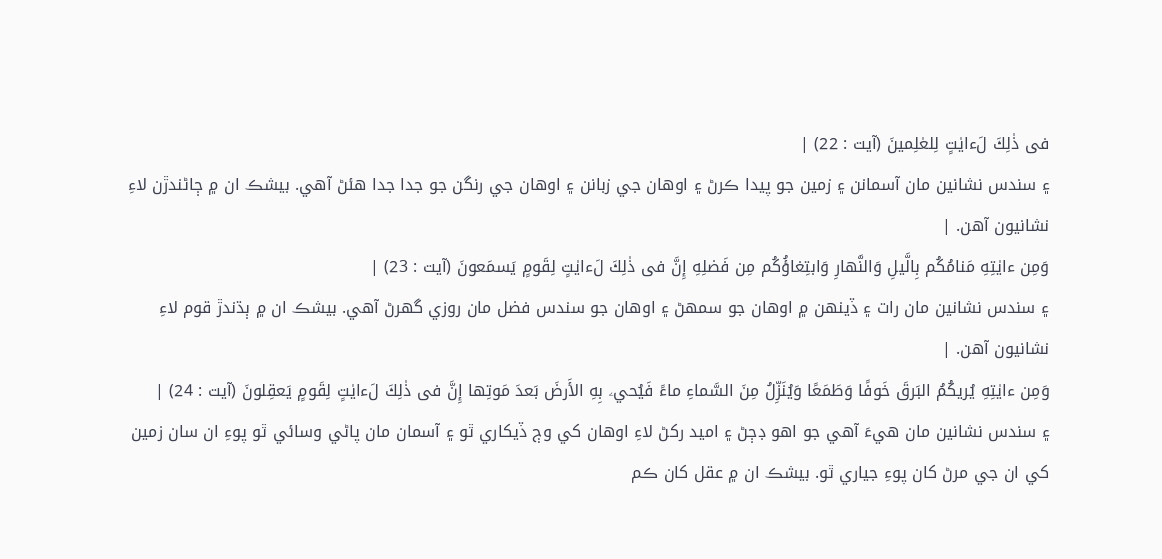فى ذٰلِكَ لَءايٰتٍ لِلعٰلِمينَ (آيت : 22) |
۽ سندس نشانين مان آسمانن ۽ زمين جو پيدا ڪرڻ ۽ اوهان جي زبانن ۽ اوهان جي رنگن جو جدا جدا هئڻ آهي. بيشڪ ان ۾ ڄاڻندڙن لاءِ نشانيون آهن. |
وَمِن ءايٰتِهِ مَنامُكُم بِالَّيلِ وَالنَّهارِ وَابتِغاؤُكُم مِن فَضلِهِ إِنَّ فى ذٰلِكَ لَءايٰتٍ لِقَومٍ يَسمَعونَ (آيت : 23) |
۽ سندس نشانين مان رات ۽ ڏينهن ۾ اوهان جو سمهڻ ۽ اوهان جو سندس فضل مان روزي گهرڻ آهي. بيشڪ ان ۾ ٻڌندڙ قوم لاءِ نشانيون آهن. |
وَمِن ءايٰتِهِ يُريكُمُ البَرقَ خَوفًا وَطَمَعًا وَيُنَزِّلُ مِنَ السَّماءِ ماءً فَيُحيۦ بِهِ الأَرضَ بَعدَ مَوتِها إِنَّ فى ذٰلِكَ لَءايٰتٍ لِقَومٍ يَعقِلونَ (آيت : 24) |
۽ سندس نشانين مان هيءَ آهي جو اهو ڊڄڻ ۽ اميد رکڻ لاءِ اوهان کي وڄ ڏيکاري ٿو ۽ آسمان مان پاڻي وسائي ٿو پوءِ ان سان زمين کي ان جي مرڻ کان پوءِ جياري ٿو. بيشڪ ان ۾ عقل کان ڪم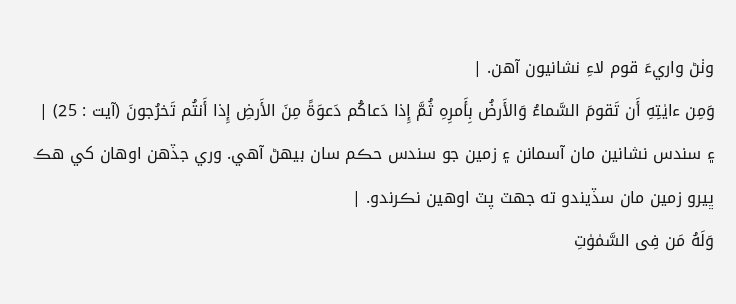وٺڻ واريءَ قوم لاءِ نشانيون آهن. |
وَمِن ءايٰتِهِ أَن تَقومَ السَّماءُ وَالأَرضُ بِأَمرِهِ ثُمَّ إِذا دَعاكُم دَعوَةً مِنَ الأَرضِ إِذا أَنتُم تَخرُجونَ (آيت : 25) |
۽ سندس نشانين مان آسمانن ۽ زمين جو سندس حڪم سان بيهڻ آهي. وري جڏهن اوهان کي هڪ ڀيرو زمين مان سڏيندو ته جهٽ پٽ اوهين نڪرندو. |
وَلَهُ مَن فِى السَّمٰوٰتِ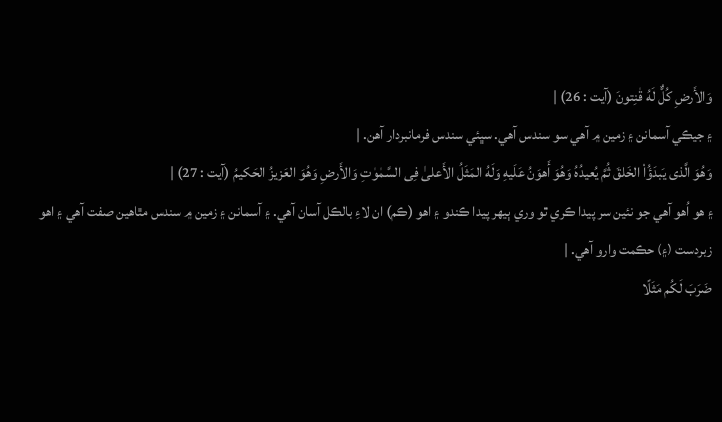وَالأَرضِ كُلٌّ لَهُ قٰنِتونَ (آيت : 26) |
۽ جيڪي آسمانن ۽ زمين ۾ آهي سو سندس آهي. سڀئي سندس فرمانبردار آهن. |
وَهُوَ الَّذى يَبدَؤُا۟ الخَلقَ ثُمَّ يُعيدُهُ وَهُوَ أَهوَنُ عَلَيهِ وَلَهُ المَثَلُ الأَعلىٰ فِى السَّمٰوٰتِ وَالأَرضِ وَهُوَ العَزيزُ الحَكيمُ (آيت : 27) |
۽ هو اُهو آهي جو نئين سر پيدا ڪري ٿو وري ٻيهر پيدا ڪندو ۽ اهو (ڪم) ان لاءِ بالڪل آسان آهي. ۽ آسمانن ۽ زمين ۾ سندس مٿاهين صفت آهي ۽ اهو زبردست (۽) حڪمت وارو آهي. |
ضَرَبَ لَكُم مَثَلًا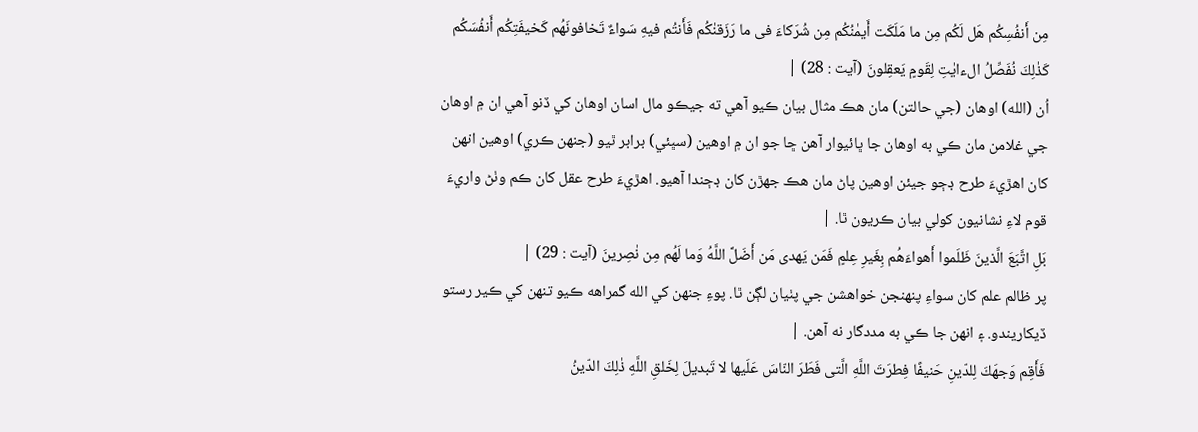مِن أَنفُسِكُم هَل لَكُم مِن ما مَلَكَت أَيمٰنُكُم مِن شُرَكاءَ فى ما رَزَقنٰكُم فَأَنتُم فيهِ سَواءٌ تَخافونَهُم كَخيفَتِكُم أَنفُسَكُم كَذٰلِكَ نُفَصِّلُ الءايٰتِ لِقَومٍ يَعقِلونَ (آيت : 28) |
اُن (الله) اوهان (جي حالتن) مان هڪ مثال بيان ڪيو آهي ته جيڪو مال اسان اوهان کي ڏنو آهي ان ۾ اوهان جي غلامن مان ڪي به اوهان جا ڀائيوار آهن ڇا جو ان ۾ اوهين (سڀئي) برابر ٿيو (جنهن ڪري) اوهين انهن کان اهڙيءَ طرح ڊڄو جيئن اوهين پاڻ مان هڪ جهڙن کان ڊڄندا آهيو. اهڙيءَ طرح عقل کان ڪم وٺڻ واريءَ قوم لاءِ نشانيون کولي بيان ڪريون ٿا. |
بَلِ اتَّبَعَ الَّذينَ ظَلَموا أَهواءَهُم بِغَيرِ عِلمٍ فَمَن يَهدى مَن أَضَلَّ اللَّهُ وَما لَهُم مِن نٰصِرينَ (آيت : 29) |
پر ظالم علم کان سواءِ پنهنجن خواهشن جي پٺيان لڳن ٿا. پوءِ جنهن کي الله گمراهه ڪيو تنهن کي ڪير رستو ڏيکاريندو. ۽ انهن جا ڪي به مددگار نه آهن. |
فَأَقِم وَجهَكَ لِلدّينِ حَنيفًا فِطرَتَ اللَّهِ الَّتى فَطَرَ النّاسَ عَلَيها لا تَبديلَ لِخَلقِ اللَّهِ ذٰلِكَ الدّينُ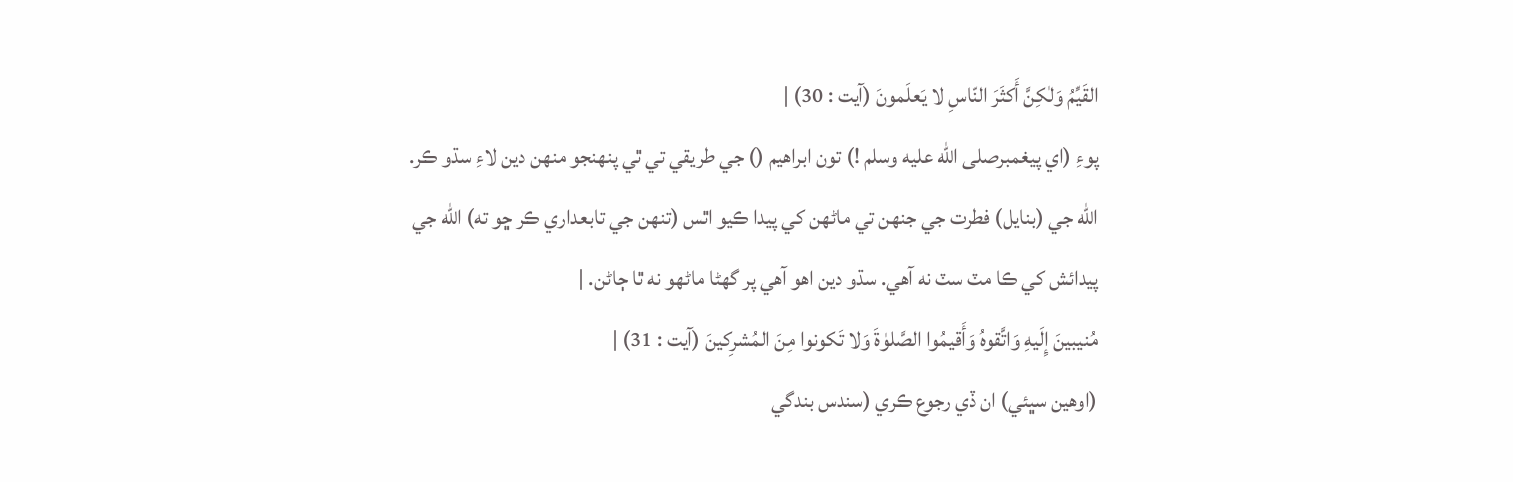القَيِّمُ وَلٰكِنَّ أَكثَرَ النّاسِ لا يَعلَمونَ (آيت : 30) |
پوءِ (اي پيغمبرصلى الله عليه وسلم !) تون ابراهيم () جي طريقي تي ٿي پنهنجو منهن دين لاءِ سڌو ڪر. الله جي (بنايل) فطرت جي جنهن تي ماڻهن کي پيدا ڪيو اٿس (تنهن جي تابعداري ڪر ڇو ته) الله جي پيدائش کي ڪا مٽ سٽ نه آهي. سڌو دين اهو آهي پر گهڻا ماڻهو نه ٿا ڄاڻن. |
مُنيبينَ إِلَيهِ وَاتَّقوهُ وَأَقيمُوا الصَّلوٰةَ وَلا تَكونوا مِنَ المُشرِكينَ (آيت : 31) |
(اوهين سڀئي) ان ڏي رجوع ڪري (سندس بندگي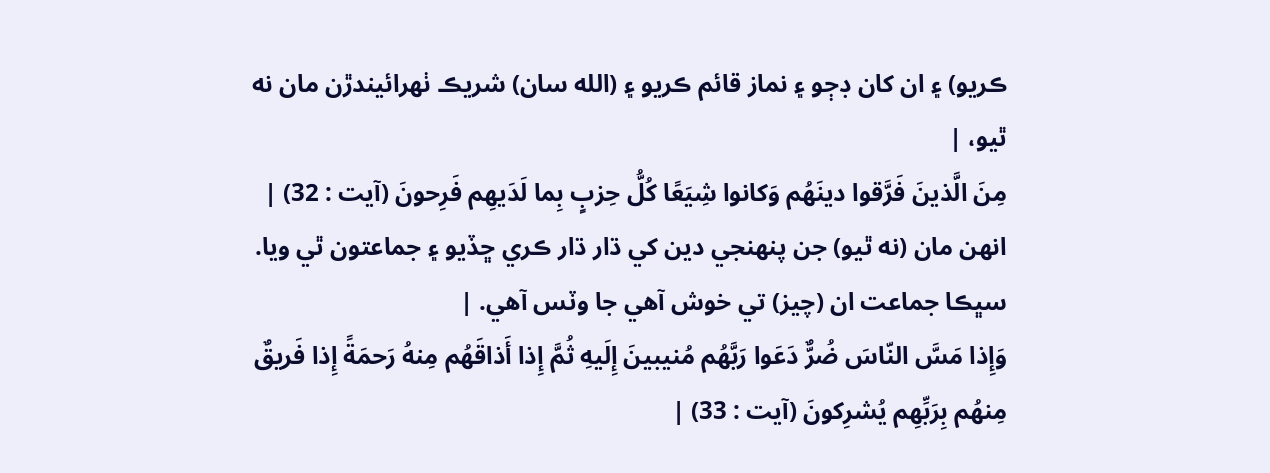ڪريو) ۽ ان کان ڊڄو ۽ نماز قائم ڪريو ۽ (الله سان) شريڪ ٺهرائيندڙن مان نه ٿيو، |
مِنَ الَّذينَ فَرَّقوا دينَهُم وَكانوا شِيَعًا كُلُّ حِزبٍ بِما لَدَيهِم فَرِحونَ (آيت : 32) |
انهن مان (نه ٿيو) جن پنهنجي دين کي ڌار ڌار ڪري ڇڏيو ۽ جماعتون ٿي ويا. سڀڪا جماعت ان (چيز) تي خوش آهي جا وٽس آهي. |
وَإِذا مَسَّ النّاسَ ضُرٌّ دَعَوا رَبَّهُم مُنيبينَ إِلَيهِ ثُمَّ إِذا أَذاقَهُم مِنهُ رَحمَةً إِذا فَريقٌ مِنهُم بِرَبِّهِم يُشرِكونَ (آيت : 33) |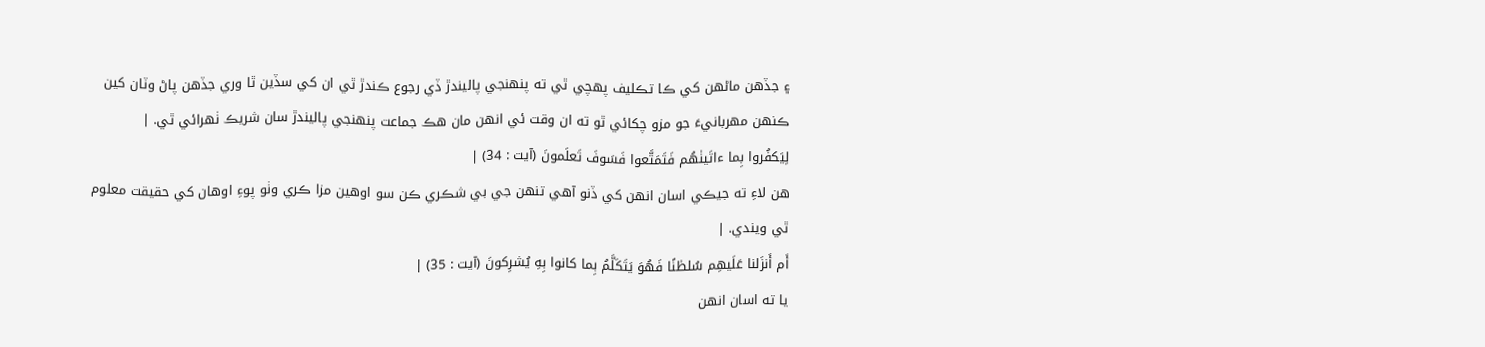۽ جڏهن ماڻهن کي ڪا تڪليف پهچي ٿي ته پنهنجي پاليندڙ ڏي رجوع ڪندڙ ٿي ان کي سڏين ٿا وري جڏهن پاڻ وٽان کين ڪنهن مهربانيءَ جو مزو چکائي ٿو ته ان وقت ئي انهن مان هڪ جماعت پنهنجي پاليندڙ سان شريڪ ٺهرائي ٿي. |
لِيَكفُروا بِما ءاتَينٰهُم فَتَمَتَّعوا فَسَوفَ تَعلَمونَ (آيت : 34) |
هن لاءِ ته جيڪي اسان انهن کي ڏنو آهي تنهن جي بي شڪري ڪن سو اوهين مزا ڪري وٺو پوءِ اوهان کي حقيقت معلوم ٿي ويندي. |
أَم أَنزَلنا عَلَيهِم سُلطٰنًا فَهُوَ يَتَكَلَّمُ بِما كانوا بِهِ يُشرِكونَ (آيت : 35) |
يا ته اسان انهن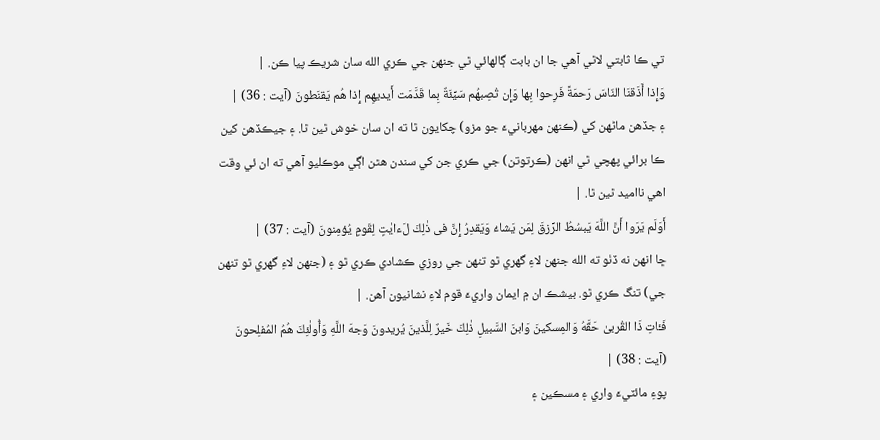تي ڪا ثابتي لاٿي آهي جا ان بابت ڳالهائي ٿي جنهن جي ڪري الله سان شريڪ پيا ڪن. |
وَإِذا أَذَقنَا النّاسَ رَحمَةً فَرِحوا بِها وَإِن تُصِبهُم سَيِّئَةٌ بِما قَدَّمَت أَيديهِم إِذا هُم يَقنَطونَ (آيت : 36) |
۽ جڏهن ماڻهن کي (ڪنهن مهربانيءَ جو مزو) چکايون ٿا ته ان سان خوش ٿين ٿا. ۽ جيڪڏهن کين ڪا برائي پهچي ٿي انهن (ڪرتوتن) جي ڪري جن کي سندن هٿن اڳي موڪليو آهي ته ان ئي وقت اهي نااميد ٿين ٿا. |
أَوَلَم يَرَوا أَنَّ اللَّهَ يَبسُطُ الرِّزقَ لِمَن يَشاءُ وَيَقدِرُ إِنَّ فى ذٰلِكَ لَءايٰتٍ لِقَومٍ يُؤمِنونَ (آيت : 37) |
ڇا انهن نه ڏٺو ته الله جنهن لاءِ گهري ٿو تنهن جي روزي ڪشادي ڪري ٿو ۽ (جنهن لاءِ گهري ٿو تنهن جي) تنگ ڪري ٿو. بيشڪ ان ۾ ايمان واريءَ قوم لاءِ نشانيون آهن. |
فَـٔاتِ ذَا القُربىٰ حَقَّهُ وَالمِسكينَ وَابنَ السَّبيلِ ذٰلِكَ خَيرٌ لِلَّذينَ يُريدونَ وَجهَ اللَّهِ وَأُولٰئِكَ هُمُ المُفلِحونَ (آيت : 38) |
پوءِ مائٽيءَ واري ۽ مسڪين ۽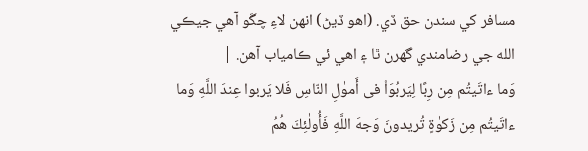مسافر کي سندن حق ڏي. (اهو ڏيڻ) انهن لاءِ چڱو آهي جيڪي الله جي رضامندي گهرن ٿا ۽ اهي ئي ڪامياب آهن. |
وَما ءاتَيتُم مِن رِبًا لِيَربُوَا۟ فى أَموٰلِ النّاسِ فَلا يَربوا عِندَ اللَّهِ وَما ءاتَيتُم مِن زَكوٰةٍ تُريدونَ وَجهَ اللَّهِ فَأُولٰئِكَ هُمُ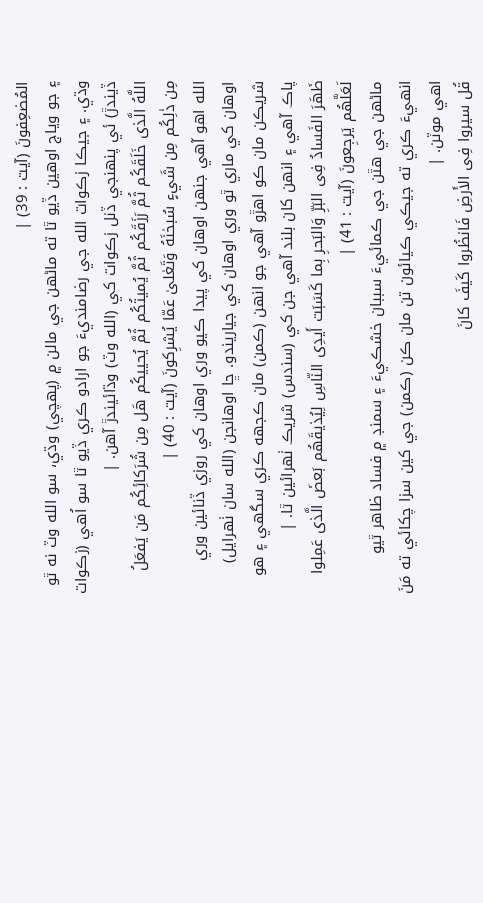المُضعِفونَ (آيت : 39) |
۽ جو وياج اوهين ڏيو ٿا ته ماڻهن جي مالن ۾ (پهچي) وڌي، سو الله وٽ نه ٿو وڌي. ۽ جيڪا زڪوات الله جي رضامنديءَ جو ارادو ڪري ڏيو ٿا سو اُهي (زڪوات ڏيندڙ) ئي پنهنجي ڏنل زڪوات کي (الله وٽ) وڌائيندڙ آهن. |
اللَّهُ الَّذى خَلَقَكُم ثُمَّ رَزَقَكُم ثُمَّ يُميتُكُم ثُمَّ يُحييكُم هَل مِن شُرَكائِكُم مَن يَفعَلُ مِن ذٰلِكُم مِن شَيءٍ سُبحٰنَهُ وَتَعٰلىٰ عَمّا يُشرِكونَ (آيت : 40) |
الله اهو آهي جنهن اوهان کي پيدا ڪيو وري اوهان کي روزي ڏنائين وري اوهان کي ماري ٿو وري اوهان کي جياريندو. ڇا اوهانجن (الله سان ٺهرايل) شريڪن مان ڪو اهڙو آهي جو انهن (ڪمن) مان ڪجهه ڪري سگهي ۽ هو پاڪ آهي ۽ انهن کان بلند آهي جن کي (سندس) شريڪ ٺهرائين ٿا. |
ظَهَرَ الفَسادُ فِى البَرِّ وَالبَحرِ بِما كَسَبَت أَيدِى النّاسِ لِيُذيقَهُم بَعضَ الَّذى عَمِلوا لَعَلَّهُم يَرجِعونَ (آيت : 41) |
ماڻهن جي هٿن جي ڪمائيءَ سببان خشڪيءَ ۽ سمنڊ ۾ فساد ظاهر ٿيو انهيءَ ڪري ته جيڪي ڪيائون تن مان ڪن (ڪمن) جي کين سزا چکائي ته مَنَ اهي موٽن. |
قُل سيروا فِى الأَرضِ فَانظُروا كَيفَ كانَ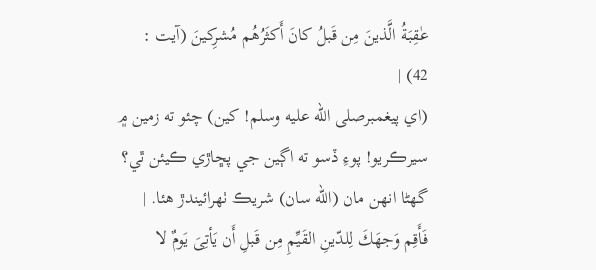عٰقِبَةُ الَّذينَ مِن قَبلُ كانَ أَكثَرُهُم مُشرِكينَ (آيت : 42) |
(اي پيغمبرصلى الله عليه وسلم! کين) چئو ته زمين ۾ سيرڪريو! پوءِ ڏسو ته اڳين جي پڇاڙي ڪيئن ٿي؟ گهڻا انهن مان (الله سان) شريڪ ٺهرائيندڙ هئا. |
فَأَقِم وَجهَكَ لِلدّينِ القَيِّمِ مِن قَبلِ أَن يَأتِىَ يَومٌ لا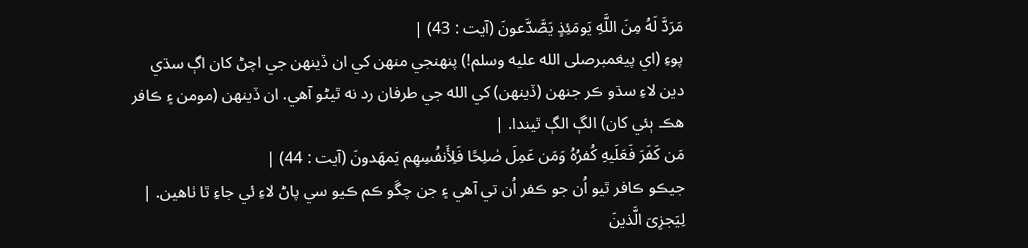مَرَدَّ لَهُ مِنَ اللَّهِ يَومَئِذٍ يَصَّدَّعونَ (آيت : 43) |
پوءِ (اي پيغمبرصلى الله عليه وسلم!) پنهنجي منهن کي ان ڏينهن جي اچڻ کان اڳ سڌي دين لاءِ سڌو ڪر جنهن (ڏينهن) کي الله جي طرفان رد نه ٿيڻو آهي. ان ڏينهن (مومن ۽ ڪافر هڪ ٻئي کان) الڳ الڳ ٿيندا. |
مَن كَفَرَ فَعَلَيهِ كُفرُهُ وَمَن عَمِلَ صٰلِحًا فَلِأَنفُسِهِم يَمهَدونَ (آيت : 44) |
جيڪو ڪافر ٿيو اُن جو ڪفر اُن تي آهي ۽ جن چڱو ڪم ڪيو سي پاڻ لاءِ ئي جاءِ ٿا ٺاهين. |
لِيَجزِىَ الَّذينَ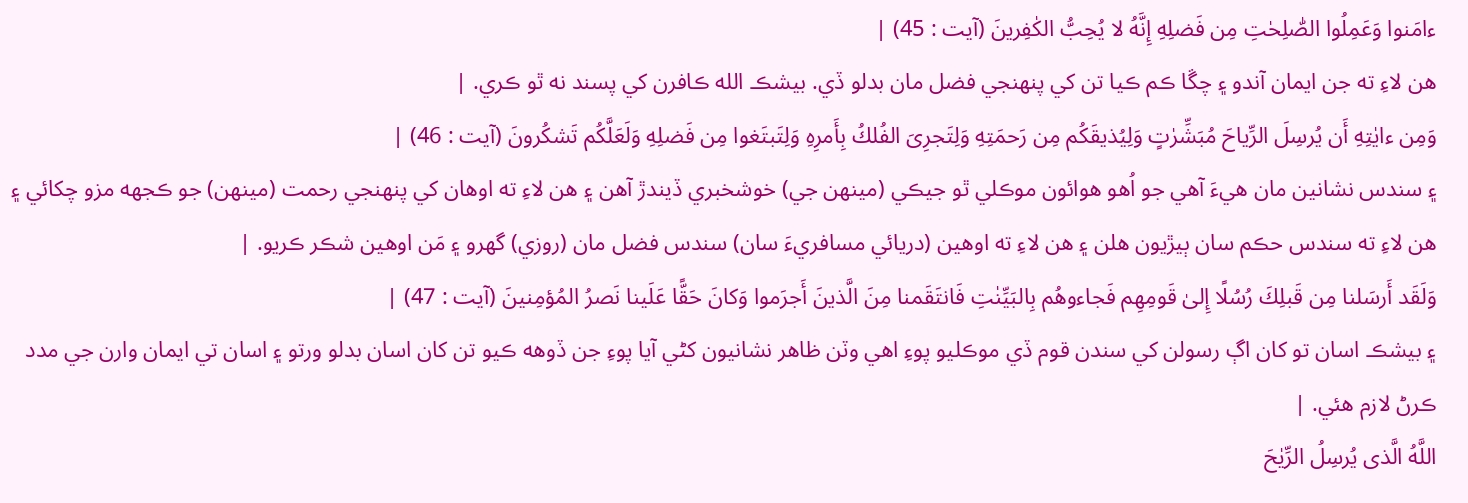ءامَنوا وَعَمِلُوا الصّٰلِحٰتِ مِن فَضلِهِ إِنَّهُ لا يُحِبُّ الكٰفِرينَ (آيت : 45) |
هن لاءِ ته جن ايمان آندو ۽ چڱا ڪم ڪيا تن کي پنهنجي فضل مان بدلو ڏي. بيشڪ الله ڪافرن کي پسند نه ٿو ڪري. |
وَمِن ءايٰتِهِ أَن يُرسِلَ الرِّياحَ مُبَشِّرٰتٍ وَلِيُذيقَكُم مِن رَحمَتِهِ وَلِتَجرِىَ الفُلكُ بِأَمرِهِ وَلِتَبتَغوا مِن فَضلِهِ وَلَعَلَّكُم تَشكُرونَ (آيت : 46) |
۽ سندس نشانين مان هيءَ آهي جو اُهو هوائون موڪلي ٿو جيڪي (مينهن جي) خوشخبري ڏيندڙ آهن ۽ هن لاءِ ته اوهان کي پنهنجي رحمت (مينهن) جو ڪجهه مزو چکائي ۽ هن لاءِ ته سندس حڪم سان ٻيڙيون هلن ۽ هن لاءِ ته اوهين (دريائي مسافريءَ سان) سندس فضل مان (روزي) گهرو ۽ مَن اوهين شڪر ڪريو. |
وَلَقَد أَرسَلنا مِن قَبلِكَ رُسُلًا إِلىٰ قَومِهِم فَجاءوهُم بِالبَيِّنٰتِ فَانتَقَمنا مِنَ الَّذينَ أَجرَموا وَكانَ حَقًّا عَلَينا نَصرُ المُؤمِنينَ (آيت : 47) |
۽ بيشڪ اسان تو کان اڳ رسولن کي سندن قوم ڏي موڪليو پوءِ اهي وٽن ظاهر نشانيون کڻي آيا پوءِ جن ڏوهه ڪيو تن کان اسان بدلو ورتو ۽ اسان تي ايمان وارن جي مدد ڪرڻ لازم هئي. |
اللَّهُ الَّذى يُرسِلُ الرِّيٰحَ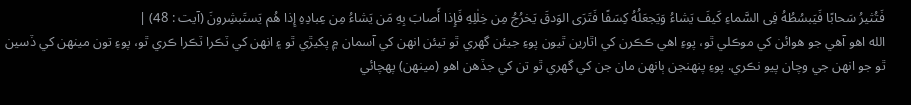فَتُثيرُ سَحابًا فَيَبسُطُهُ فِى السَّماءِ كَيفَ يَشاءُ وَيَجعَلُهُ كِسَفًا فَتَرَى الوَدقَ يَخرُجُ مِن خِلٰلِهِ فَإِذا أَصابَ بِهِ مَن يَشاءُ مِن عِبادِهِ إِذا هُم يَستَبشِرونَ (آيت : 48) |
الله اهو آهي جو هوائن کي موڪلي ٿو، پوءِ اهي ڪڪرن کي اٿارين ٿيون پوءِ جيئن گهري ٿو تيئن انهن کي آسمان ۾ پکيڙي ٿو ۽ انهن کي ٽڪرا ٽڪرا ڪري ٿو، پوءِ تون مينهن کي ڏسين ٿو جو انهن جي وچان پيو نڪري. پوءِ پنهنجن ٻانهن مان جن کي گهري ٿو تن کي جڏهن اهو (مينهن) پهچائي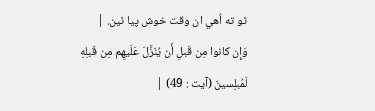ٿو ته اُهي ان وقت خوش پيا ٿين. |
وَإِن كانوا مِن قَبلِ أَن يُنَزَّلَ عَلَيهِم مِن قَبلِهِ لَمُبلِسينَ (آيت : 49) |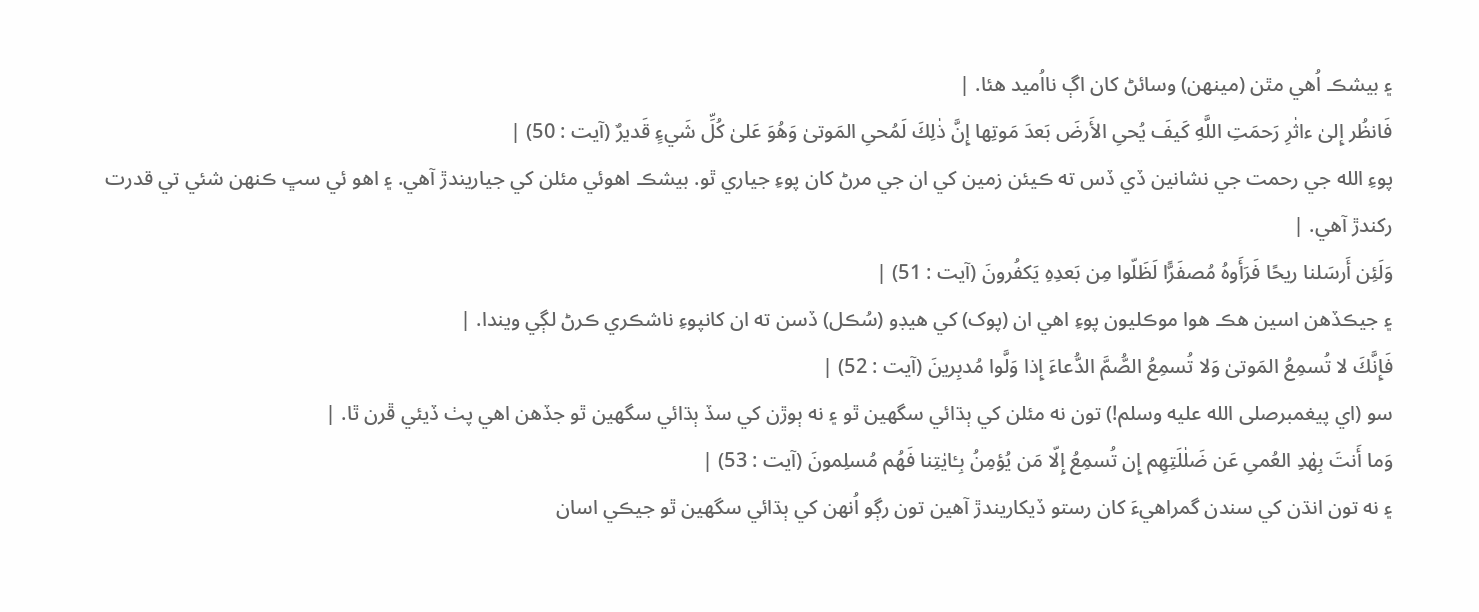۽ بيشڪ اُهي مٿن (مينهن) وسائڻ کان اڳ نااُميد هئا. |
فَانظُر إِلىٰ ءاثٰرِ رَحمَتِ اللَّهِ كَيفَ يُحىِ الأَرضَ بَعدَ مَوتِها إِنَّ ذٰلِكَ لَمُحىِ المَوتىٰ وَهُوَ عَلىٰ كُلِّ شَيءٍ قَديرٌ (آيت : 50) |
پوءِ الله جي رحمت جي نشانين ڏي ڏس ته ڪيئن زمين کي ان جي مرڻ کان پوءِ جياري ٿو. بيشڪ اهوئي مئلن کي جياريندڙ آهي. ۽ اهو ئي سڀ ڪنهن شئي تي قدرت رکندڙ آهي. |
وَلَئِن أَرسَلنا ريحًا فَرَأَوهُ مُصفَرًّا لَظَلّوا مِن بَعدِهِ يَكفُرونَ (آيت : 51) |
۽ جيڪڏهن اسين هڪ هوا موڪليون پوءِ اهي ان (پوک) کي هيڊو (سُڪل) ڏسن ته ان کانپوءِ ناشڪري ڪرڻ لڳي ويندا. |
فَإِنَّكَ لا تُسمِعُ المَوتىٰ وَلا تُسمِعُ الصُّمَّ الدُّعاءَ إِذا وَلَّوا مُدبِرينَ (آيت : 52) |
سو (اي پيغمبرصلى الله عليه وسلم!) تون نه مئلن کي ٻڌائي سگهين ٿو ۽ نه ٻوڙن کي سڏ ٻڌائي سگهين ٿو جڏهن اهي پٺ ڏيئي ڦرن ٿا. |
وَما أَنتَ بِهٰدِ العُمىِ عَن ضَلٰلَتِهِم إِن تُسمِعُ إِلّا مَن يُؤمِنُ بِـٔايٰتِنا فَهُم مُسلِمونَ (آيت : 53) |
۽ نه تون انڌن کي سندن گمراهيءَ کان رستو ڏيکاريندڙ آهين تون رڳو اُنهن کي ٻڌائي سگهين ٿو جيڪي اسان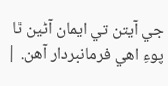جي آيتن تي ايمان آڻين ٿا پوءِ اهي فرمانبردار آهن. |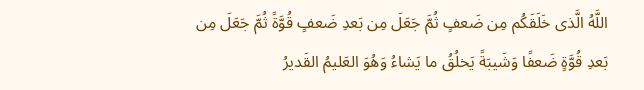اللَّهُ الَّذى خَلَقَكُم مِن ضَعفٍ ثُمَّ جَعَلَ مِن بَعدِ ضَعفٍ قُوَّةً ثُمَّ جَعَلَ مِن بَعدِ قُوَّةٍ ضَعفًا وَشَيبَةً يَخلُقُ ما يَشاءُ وَهُوَ العَليمُ القَديرُ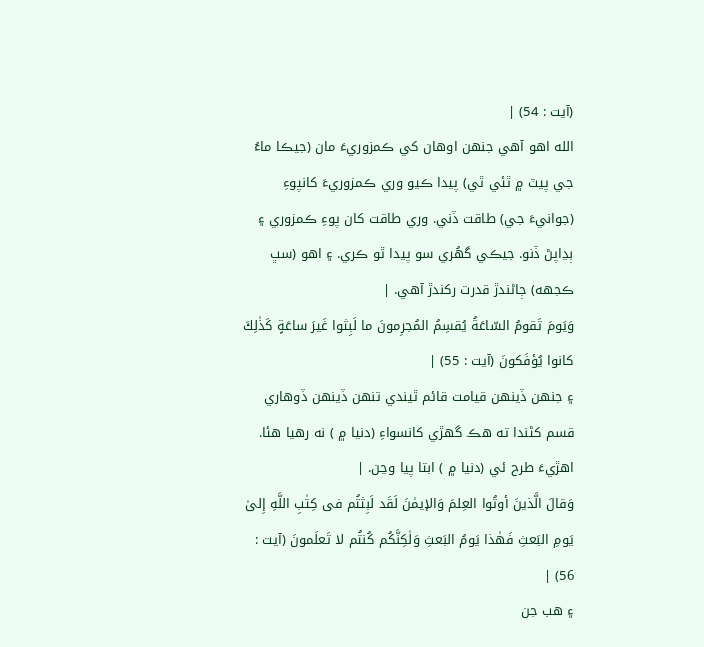(آيت : 54) |
الله اهو آهي جنهن اوهان کي ڪمزوريءَ مان (جيڪا ماءُ جي پيٽ ۾ ٿئي ٿي) پيدا ڪيو وري ڪمزوريءَ کانپوءِ (جوانيءَ جي) طاقت ڏني. وري طاقت کان پوءِ ڪمزوري ۽ ٻڍاپڻ ڏنو. جيڪي گهُري سو پيدا ٿو ڪري. ۽ اهو (سڀ ڪجهه) ڄاڻندڙ قدرت رکندڙ آهي. |
وَيَومَ تَقومُ السّاعَةُ يُقسِمُ المُجرِمونَ ما لَبِثوا غَيرَ ساعَةٍ كَذٰلِكَ كانوا يُؤفَكونَ (آيت : 55) |
۽ جنهن ڏينهن قيامت قائم ٿيندي تنهن ڏينهن ڏوهاري قسم کڻندا ته هڪ گهڙي کانسواءِ (دنيا ۾ ) نه رهيا هئا. اهڙيءَ طرح ئي (دنيا ۾ ) ابتا پيا وڃن. |
وَقالَ الَّذينَ أوتُوا العِلمَ وَالإيمٰنَ لَقَد لَبِثتُم فى كِتٰبِ اللَّهِ إِلىٰ يَومِ البَعثِ فَهٰذا يَومُ البَعثِ وَلٰكِنَّكُم كُنتُم لا تَعلَمونَ (آيت : 56) |
۽ هب جن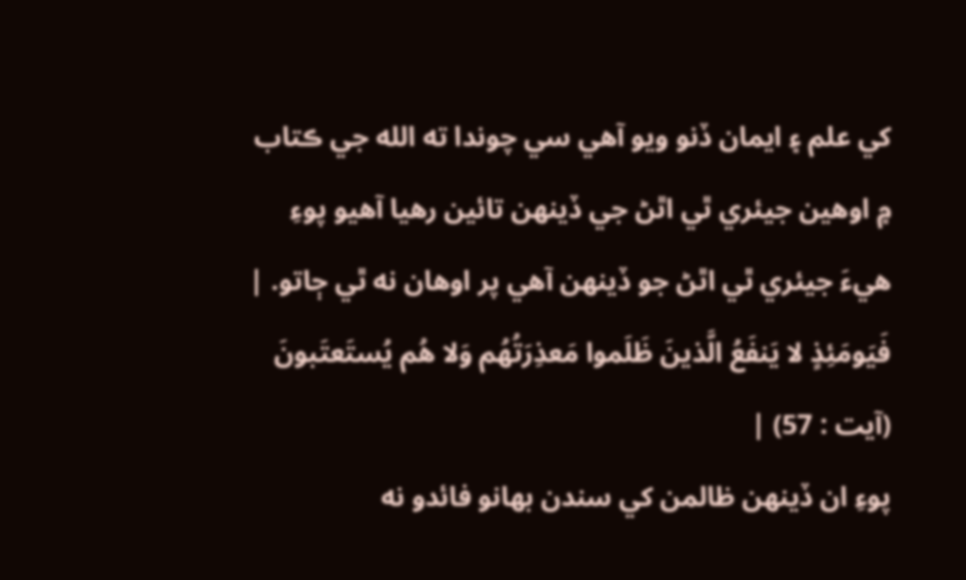کي علم ۽ ايمان ڏنو ويو آهي سي چوندا ته الله جي ڪتاب ۾ اوهين جيئري ٿي اٿڻ جي ڏينهن تائين رهيا آهيو پوءِ هيءَ جيئري ٿي اٿڻ جو ڏينهن آهي پر اوهان نه ٿي ڄاتو. |
فَيَومَئِذٍ لا يَنفَعُ الَّذينَ ظَلَموا مَعذِرَتُهُم وَلا هُم يُستَعتَبونَ (آيت : 57) |
پوءِ ان ڏينهن ظالمن کي سندن بهانو فائدو نه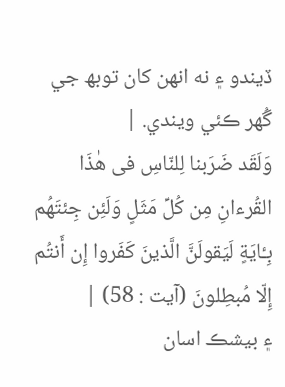ڏيندو ۽ نه انهن کان توبھ جي گُهر ڪئي ويندي. |
وَلَقَد ضَرَبنا لِلنّاسِ فى هٰذَا القُرءانِ مِن كُلِّ مَثَلٍ وَلَئِن جِئتَهُم بِـٔايَةٍ لَيَقولَنَّ الَّذينَ كَفَروا إِن أَنتُم إِلّا مُبطِلونَ (آيت : 58) |
۽ بيشڪ اسان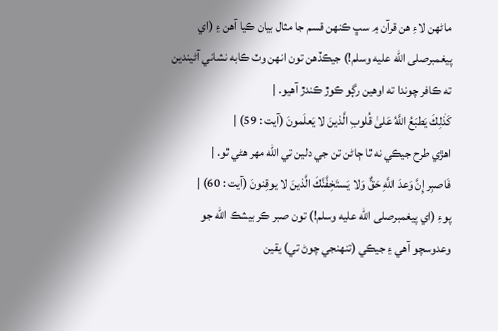ماڻهن لاءِ هن قرآن ۾ سڀ ڪنهن قسم جا مثال بيان ڪيا آهن ۽ (اي پيغمبرصلى الله عليه وسلم!) جيڪڏهن تون انهن وٽ ڪابه نشاني آڻيندين ته ڪافر چوندا ته اوهين رڳو ڪوڙ ڪندڙ آهيو. |
كَذٰلِكَ يَطبَعُ اللَّهُ عَلىٰ قُلوبِ الَّذينَ لا يَعلَمونَ (آيت : 59) |
اهڙي طرح جيڪي نه ٿا ڄاڻن تن جي دلين تي الله مهر هڻي ٿو. |
فَاصبِر إِنَّ وَعدَ اللَّهِ حَقٌّ وَلا يَستَخِفَّنَّكَ الَّذينَ لا يوقِنونَ (آيت : 60) |
پوءِ (اي پيغمبرصلى الله عليه وسلم!) تون صبر ڪر بيشڪ الله جو وعدوسچو آهي ۽ جيڪي (تنهنجي چوڻ تي) يقين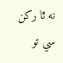نه ٿا رکن سي تو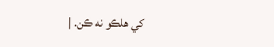کي هلڪو نه ڪن. |